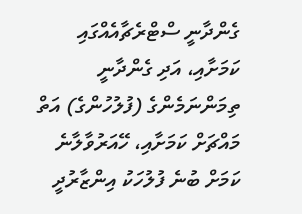ގެންދާނީ ސްޓްރެޗާއެއްގައި ކަމަށާއި، އަދި ގެންދާނީ ތިމަންނަމެންގެ (ފުލުހުންގެ) އަތް މައްޗަށް ކަމަށާއި، ހޭއަރުވާލާނެ ކަމަށް ބުނެ ފުލުހަކު އިންޒާރުދީ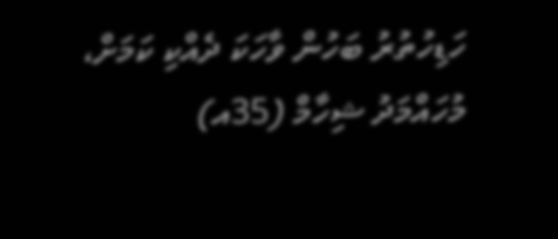ހަޑިހުތުރު ބަހުން ވާހަކަ ދެއްކި ކަމަށް، މުހައްމަދު ޝިހާމް (35އ)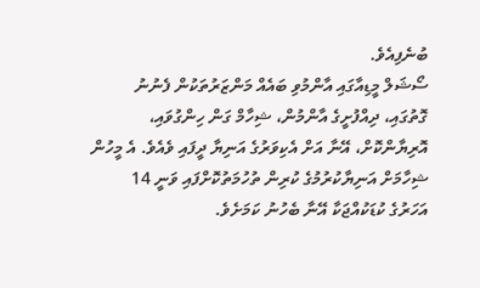ބުނެފިއެވެ.
ސޯޝަލް މީޑިއާގައި އާންމުވި ބައެއް މަންޒަރުތަކުން ފެނުނު ގޮތުގައި، ދިއްފުށީގެ އާންމުން، ޝިހާމް ގަން ހިންގުވައި، އޮރިޔާންކޮށް، އޭނާ އަށް އެކިވަރުގެ އަނިޔާ ދީފައި ވެއެވެ. އެ މީހުން ޝިހާމަށް އަނިޔާކުރުމުގެ ކުރިން ތުހުމަތުކޮށްފައި ވަނީ 14 އަހަރުގެ ކުޑަކުއްޖަކާ އޭނާ ބެހުނު ކަމަށެވެ.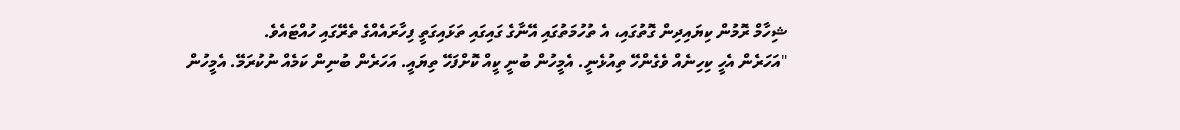ޝިހާމް ރޮމުން ކިޔައިދިން ގޮތުގައި، އެ ތުހުމަތުގައި އޭނާގެ ގައިގައި ތަޅައިގަތީ ފިހާރައެއްގެ ތެރޭގައި ހުއްޓައެވެ.
"އަހަރެން އެހީ ކިހިނެއް ވެގެންހޭ ތިއުޅެނީ. އެމީހުން ބުނީ ކީއް ކޮށްފަހޭ ތިޔައީ. އަހަރެން ބުނިން ކަމެއް ނުކުރަމޭ. އެމީހުން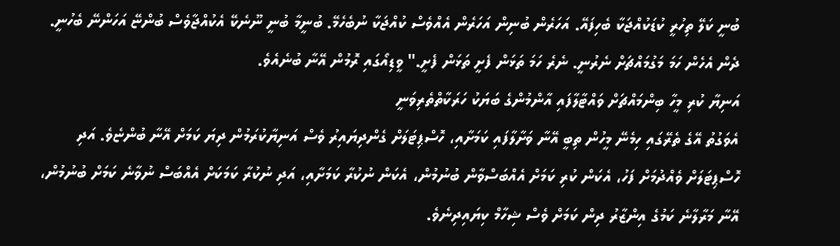ބުނީ ކަލޭ ތިހުރީ ކުޑަކުއްޖަކާ ބެހިފައޭ. އަހަރެން ބުނިން އަހަރެން އެއްވެސް ކުއްޖަކާ ނުބެހެމޭ. ބުނީމާ ބުނީ ނޫނެކޭ އެކުއްޖާވެސް ބުންޏޭ އަހަންނޭ ބެހުނީ. ދެން އެހެން ހަމަ މަގުމައްޗަށް ނެރުނީ. ނެރެ ހަމަ ތަޅަން ފެށީ ތަޅަން ފެށީ." ވީޑިއޯގައި ރޮމުން އޭނާ ބުނެއެވެ.
އަނިޔާ ކުރި މީހާ ބިންމައްޗަށް ވައްޓާލާފައި އާންމުންގެ ބަޔަކު ހަރަކާތްތެރިވަނީ
އެވަގުތު އޭގެ ތެރޭގައި ހިމެނޭ މީހުން ތިބީ އޭނާ ވަށާލާފައި ކަމަށާއި، ހޮސްޕިޓަލަށް ގެންދިޔައިރު ވެސް އަނިޔާކުރަމުން ދިޔަ ކަމަށް އޭނާ ބުންޏެވެ. އަދި ހޮސްޕިޓަލަށް ވެއްދުމަށް ފަހު، އެކަން ކުރި ކަމަށް އެއްބަސްވާން ބުނުމުން، އެކަން ނުކުރާ ކަމަށާއި، އަދި ނުކުރާ ކަމަކަށް އެއްބަސް ނުވާނެ ކަމަށް ބުނުމުން، އޭނާ މަރާލާނެ ކަމުގެ އިންޒާރު ދިން ކަމަށް ވެސް ޝިހާމް ކިޔައިދިނެވެ.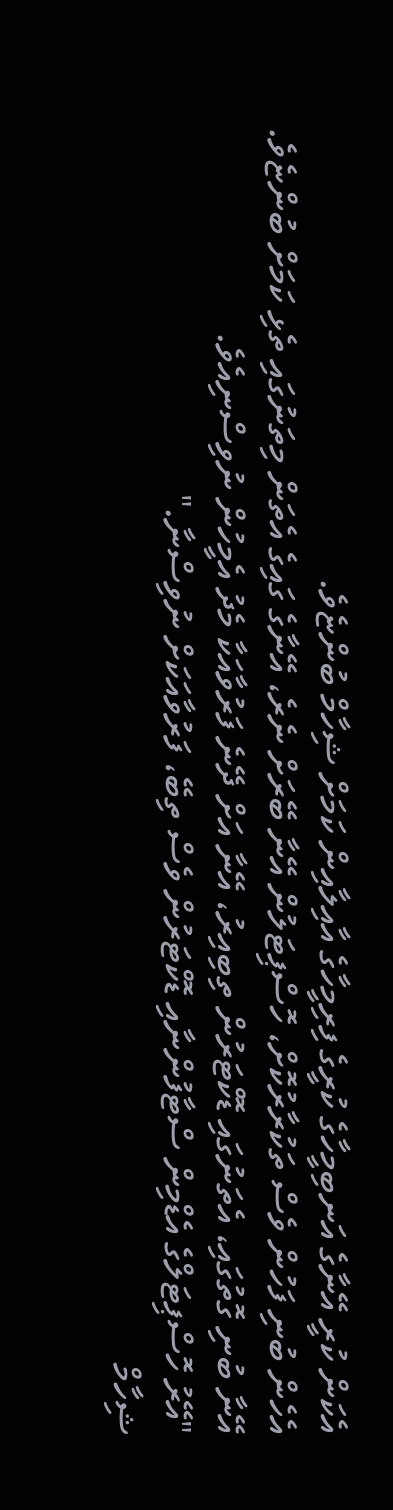އެކަން ކުރީ އޭނާގެ އަނބިމީހާގެ ކުރީގެ ފިރިމީހާގެ އާއިލާއިން ކަމަށް ޝިހާމް ބުންޏެވެ.
އެހެން ބުނި ފަހުން ވެސް ތަކުރާރުކޮށް، ހޮސްޕިޓަލުން އޭނާ ބޭރަށް ނެރެ، އޭނާގެ ގައިގެ އެތަން މިތަނުގައި ތެޅި ކަމަށް ބުންޏެވެ. އޭނާ ބުނި ގޮތުގައި، އެތަނުގައި ޑޮކްޓަރުން ތިބިއިރު، އޭނާ އަށް ދޭނެ ފަރުވާއަކާ މެދު އެމީހުން ނުވިސްނިއެވެ.
"އޭރު ހޮސްޕިޓަލްގެ އެޑްމިން ސްޓާފުންނާއި ޑޮކްޓަރުން ވެސް ތިބޭ، ފަރުވާއަކަށް ނުވިސްނާ."
ޝިހާމް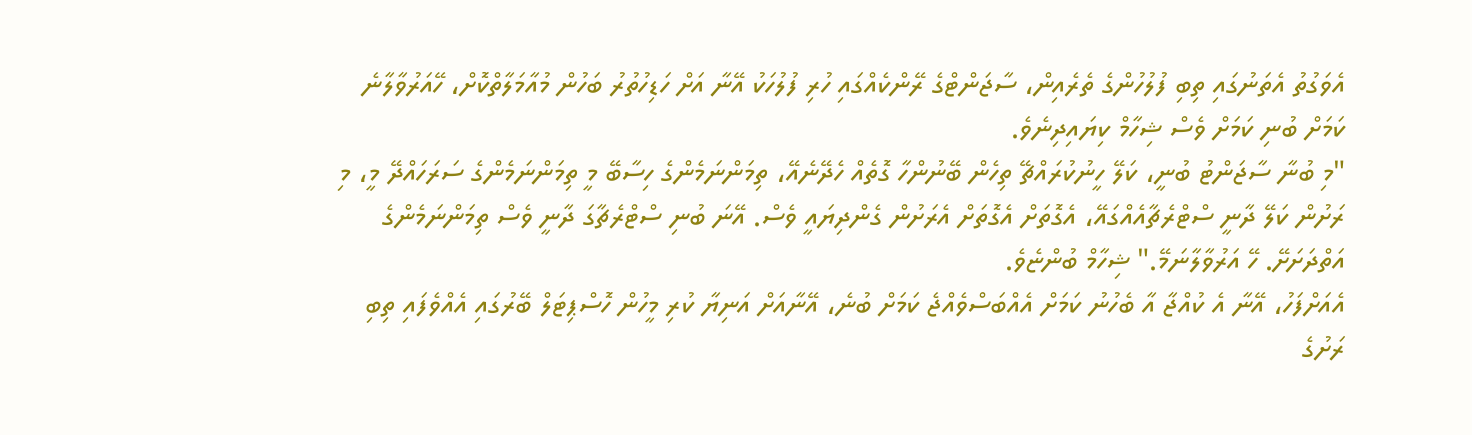އެވަގުތު އެތަނުގައި ތިބި ފުލުހުންގެ ތެރެއިން، ސާޖަންޓްގެ ރޭންކެއްގައި ހުރި ފުލުހަކު އޭނާ އަށް ހަޑިހުތުރު ބަހުން މުއާމަލާތްކޮށް، ހޭއަރުވާލާނެ ކަމަށް ބުނި ކަމަށް ވެސް ޝިހާމް ކިޔައިދިނެވެ.
"މި ބުނާ ސާޖަންޓު ބުނީ، ކަލޭ ހީނުކުރައްޗޭ ތިހެން ބޭނުންހާ ގޮތެއް ހެދޭނެއޭ، ތިމަންނަމެންގެ ހިސާބޭ މީ ތިމަންނަމެންގެ ސަރަހައްދޭ މީ، މި ރަށުން ކަލޭ ދާނީ ސްޓްރެޗާއެއްގައޭ، އެގޮތަށް އެގޮތަށް އެރަށުން ގެންދިޔައީ ވެސް. އޭނަ ބުނި ސްޓްރެޗާގަ ދާނީ ވެސް ތިމަންނަމެންގެ އަތްދަށަށޭ. ހޭ އަރުވާލާނަމޭ." ޝިހާމް ބުންޏެވެ.
އެއަށްފަހު، އޭނާ އެ ކުއްޖާ އާ ބެހުނު ކަމަށް އެއްބަސްވެއްޖެ ކަމަށް ބުނެ، އޭނާއަށް އަނިޔާ ކުރި މީހުން ހޮސްޕިޓަލް ބޭރުގައި އެއްވެފައި ތިބި ރަށުގެ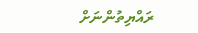ރައްޔިތުންނަށް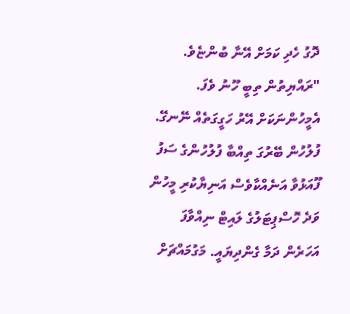ދޮގު ހެދި ކަމަށް އޭނާ ބުންޏެވެ.
"ރައްޔިތުން ތިބީ ހޫނު ވެފަ. އެމީހުންނަކަށް އޭރު ހަގީގަތެއް ނޭނގޭ. ފުލުހުން ބޭރުގަ ތިއްބާ ފުލުހުންގެ ސަފު ފޫއަޅުވާ އަނެއްކާވެސް އަނިޔާކުރި މީހުން ވަދެ ހޮސްޕިޓަލުގެ ލައިޓް ނިއްވާފަ އަހަރެން ދަމާ ގެންދިޔައީ. މަގުމައްޗަށް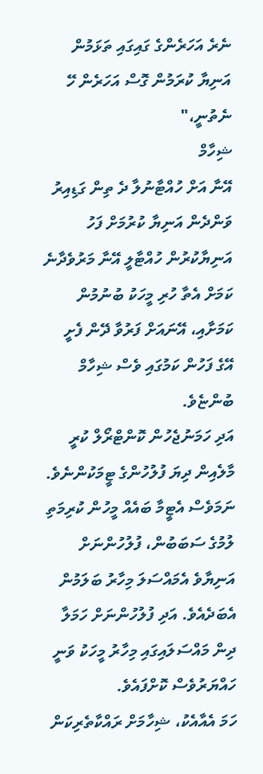ނެރެ އަހަރެންގެ ގައިގައި ތަޅަމުން އަނިޔާ ކުރަމުން ގޮސް އަހަރެން ހޭ ނެތުނީ،"
ޝިހާމް
އޭނާ އަށް ހުއްޓާނުލާ ދެ ތިން ގަޑިއިރު ވަންދެން އަނިޔާ ކުރުމަށް ފަހު އަނިޔާކުރުން ހުއްޓާލީ އޭނާ މަރުވެދާނެ ކަމަށް އެތާ ހުރި މީހަކު ބުނުމުން ކަމަށާއި، އޭނައަށް ފަރުވާ ދޭން ފެށީ އޭގެ ފަހުން ކަމުގައި ވެސް ޝިހާމް ބުންޏެވެ.
އަދި ހަމަނުޖެހުން ކޮންޓްރޯލް ކުރީ މާލެއިން ދިޔަ ފުލުހުންގެ ޓީމަކުންނެވެ. ނަމަވެސް އެޓީމާ ބައެއް މީހުން ކުރިމަތި ލުމުގެ ސަބަބުން، ފުލުހުންނަށް އަނިޔާވެ އެމައްސަލަ މިހާރު ބަލަމުން އެބަދެއެވެ. އަދި ފުލުހުންނަށް ހަމަލާ ދިން މައްސަލައިގައި މިހާރު މީހަކު ވަނީ ހައްޔަރުވެސް ކޮށްފައެވެ.
ހަމަ އެއާއެކު، ޝިހާމަށް ރައްކާތެރިކަން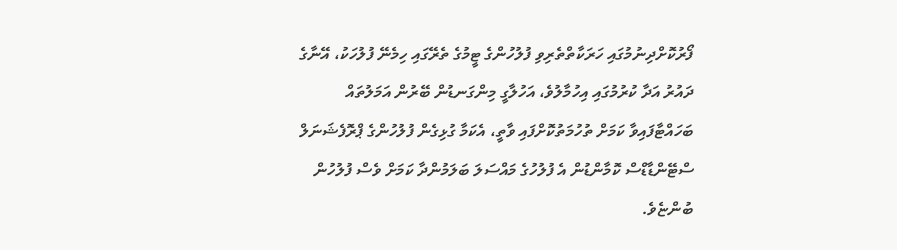ފޯރުކޮށްދިނުމުގައި ހަރަކާތްތެރިވި ފުލުހުންގެ ޓީމުގެ ތެރޭގައި ހިމެނޭ ފުލުހަކު، އޭނާގެ ދައުރު އަދާ ކުރުމުގައި އިހުމާލުވެ، އަހުލާގީ މިންގަނޑުން ބޭރުން އަމަލުތައް ބަހައްޓާފައިވާ ކަމަށް ތުހުމަތުކޮށްފައި ވާތީ، އެކަމާ ގުޅިގެން ފުލުހުންގެ ޕްރޮފެޝަނަލް ސްޓޭންޑާޑްސް ކޮމާންޑުން އެ ފުލުހުގެ މައްސަލަ ބަލަމުންދާ ކަމަށް ވެސް ފުލުހުން ބުންޏެވެ.